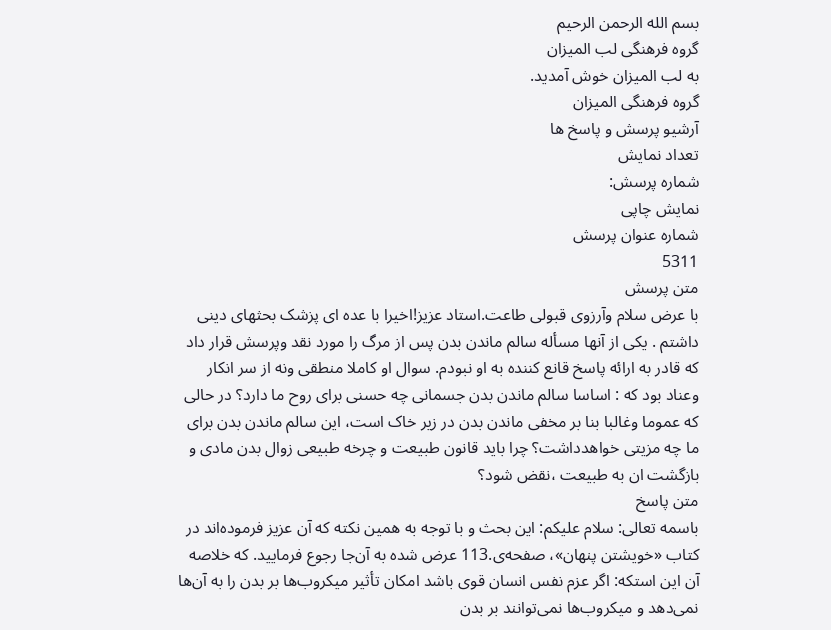بسم الله الرحمن الرحیم
گروه فرهنگی لب المیزان
به لب المیزان خوش آمدید.
گروه فرهنگی المیزان
آرشیو پرسش و پاسخ ها
تعداد نمایش
شماره پرسش:
نمایش چاپی
شماره عنوان پرسش
5311
متن پرسش
با عرض سلام وآرزوی قبولی طاعت.استاد عزیز!اخیرا با عده ای پزشک بحثهای دینی داشتم . یکی از آنها مسأله سالم ماندن بدن پس از مرگ را مورد نقد وپرسش قرار داد که قادر به ارائه پاسخ قانع کننده به او نبودم. سوال او کاملا منطقی ونه از سر انکار وعناد بود که : اساسا سالم ماندن بدن جسمانی چه حسنی برای روح ما دارد؟ در حالی که عموما وغالبا بنا بر مخفی ماندن بدن در زیر خاک است، این سالم ماندن بدن برای ما چه مزیتی خواهدداشت؟ چرا باید قانون طبیعت و چرخه طبیعی زوال بدن مادی و بازگشت ان به طبیعت ،نقض شود؟
متن پاسخ
باسمه تعالی: سلام علیکم: این بحث و با توجه به همین نکته که آن عزیز فرموده‌اند در کتاب «خویشتن پنهان»، صفحه‌ی.113 عرض شده به آن‌جا رجوع فرمایید. که خلاصه آن این استکه: اگر عزم نفس انسان قوی باشد امکان تأثیر میکروب‌ها بر بدن را به آن‌ها نمی‌دهد و میکروب‌ها نمی‌توانند بر بدن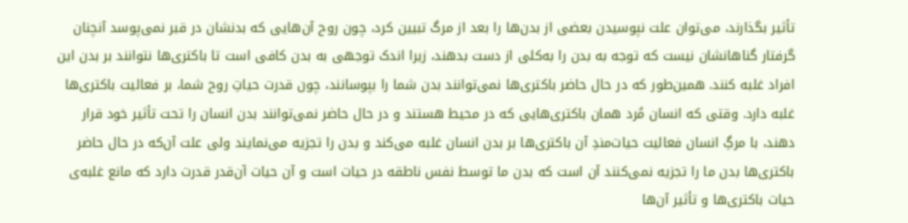تأثیر بگذارند، می‌توان علت نپوسیدن بعضی از بدن‌ها را بعد از مرگ تبیین کرد، چون روح آن‌هایی که بدنشان در قبر نمی‌پوسد آنچنان گرفتار گناهانشان نیست که توجه به بدن را به‌کلی از دست بدهند، زیرا اندک توجهی به بدن کافی است تا باکتری‌ها نتوانند بر بدن این افراد غلبه کنند. همین‌طور که در حال حاضر باکتری‌ها نمی‌توانند بدن شما را بپوسانند، چون قدرت حیاتِ روح شما، بر فعالیت باکتری‌ها غلبه دارد. وقتی که انسان مُرد همان باکتری‌هایی که در محیط هستند و در حال حاضر نمی‌توانند بدن انسان را تحت تأثیر خود قرار دهند، با مرگِ انسان فعالیت حیات‌مندِ آن باکتری‌ها بر بدن انسان غلبه می‌کند و بدن را تجزیه می‌نمایند ولی علت آن‌که در حال حاضر باکتری‌ها بدن ما را تجزیه نمی‌کنند آن است که بدن ما توسط نفس ناطقه در حیات است و آن حیات آن‌قدر قدرت دارد که مانع غلبه‌ی حیات باکتری‌ها و تأثیر آن‌ها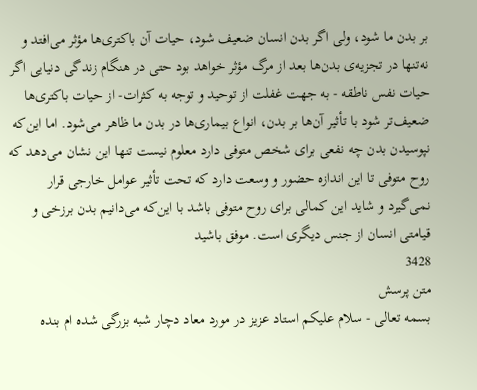بر بدن ما ‌شود، ولی اگر بدن انسان ضعیف شود، حیات آن باکتری‌ها مؤثر می‌افتد و نه‌تنها در تجزیه‌ی بدن‌ها بعد از مرگ مؤثر خواهد بود حتی در هنگام زندگی دنیایی اگر حیات نفس ناطقه‌ - به جهت غفلت از توحید و توجه به کثرات- از حیات باکتری‌ها ضعیف‌تر شود با تأثیر آن‌ها بر بدن، انواع بیماری‌ها در بدن ما ظاهر می‌شود. اما این‌که نپوسیدن بدن چه نفعی برای شخص متوفی دارد معلوم نیست تنها این نشان می‌دهد که روح متوفی تا این اندازه حضور و وسعت دارد که تحت تأثیر عوامل خارجی قرار نمی‌گیرد و شاید این کمالی برای روح متوفی باشد با این‌که می‌دانیم بدن برزخی و قیامتی انسان از جنس دیگری است. موفق باشید
3428
متن پرسش
بسمه تعالی - سلام علیکم استاد عزیز در مورد معاد دچار شبه بزرگی شده ام بنده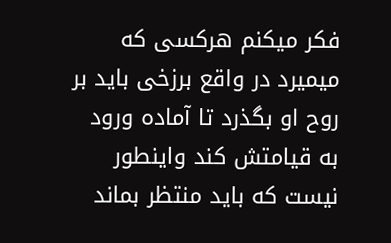فکر میکنم هرکسی که میمیرد در واقع برزخی باید بر روح او بگذرد تا آماده ورود به قیامتش کند واینطور نیست که باید منتظر بماند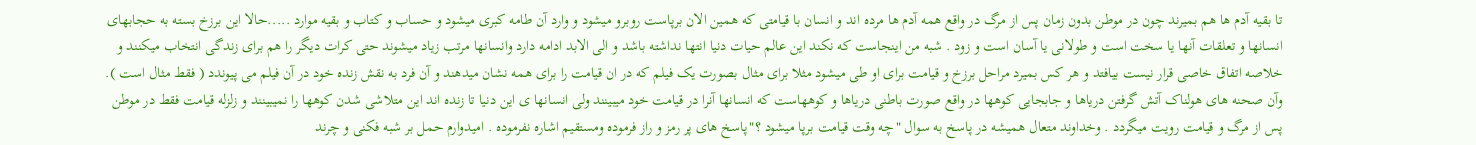تا بقیه آدم ها هم بمیرند چون در موطن بدون زمان پس از مرگ در واقع همه آدم ها مرده اند و انسان با قیامتی که همین الان برپاست روبرو میشود و وارد آن طامه کبری میشود و حساب و کتاب و بقیه موارد .....حالا این برزخ بسته به حجابهای انسانها و تعلقات آنها یا سخت است و طولانی یا آسان است و زود . شبه من اینجاست که نکند این عالم حیات دنیا انتها نداشته باشد و الی الابد ادامه دارد وانسانها مرتب زیاد میشوند حتی کرات دیگر را هم برای زندگی انتخاب میکنند و خلاصه اتفاق خاصی قرار نیست بیافتد و هر کس بمیرد مراحل برزخ و قیامت برای او طی میشود مثلا برای مثال بصورت یک فیلم که در ان قیامت را برای همه نشان میدهند و آن فرد به نقش زنده خود در آن فیلم می پیوندد ( فقط مثال است ). وآن صحنه های هولناک آتش گرفتن دریاها و جابجایی کوهها در واقع صورت باطنی دریاها و کوههاست که انسانها آنرا در قیامت خود میبینند ولی انسانها ی این دنیا تا زنده اند این متلاشی شدن کوهها را نمیبینند و زلزله قیامت فقط در موطن پس از مرگ و قیامت رویت میگردد . وخداوند متعال همیشه در پاسخ به سوال "چه وقت قیامت برپا میشود ؟"پاسخ های پر رمز و راز فرموده ومستقیم اشاره نفرموده . امیدوارم حمل بر شبه فکنی و چرند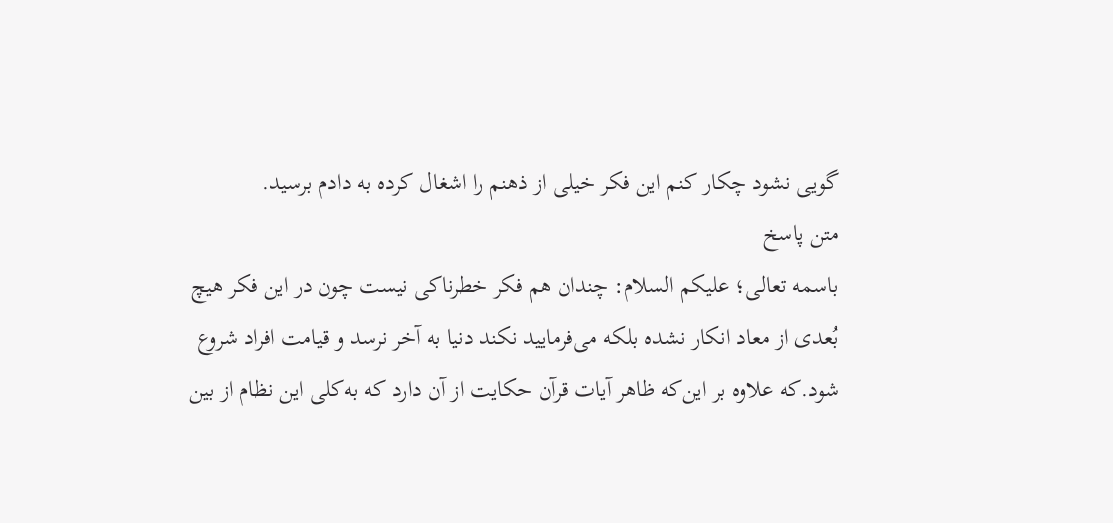گویی نشود چکار کنم این فکر خیلی از ذهنم را اشغال کرده به دادم برسید.
متن پاسخ
باسمه تعالی؛ علیکم السلام: چندان هم فکر خطرناکی نیست چون در این فکر هیچ بُعدی از معاد انکار نشده بلکه می‌فرمایید نکند دنیا به آخر نرسد و قیامت افراد شروع شود.که علاوه بر این‌که ظاهر آیات قرآن حکایت از آن دارد که به‌کلی این نظام از بین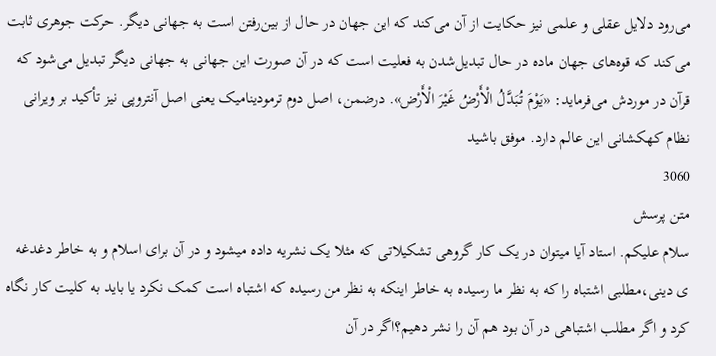می‌رود دلایل عقلی و علمی نیز حکایت از آن می‌کند که این جهان در حال از بین‌رفتن است به جهانی دیگر. حرکت جوهری ثابت می‌کند که قوه‌های جهان ماده در حال تبدیل‌شدن به فعلیت است که در آن صورت این جهانی به جهانی دیگر تبدیل می‌شود که قرآن در موردش می‌فرماید: «یَوْمَ تُبَدَّلُ الْأَرْضُ غَیْرَ الْأَرْض». درضمن، اصل دوم ترمودینامیک یعنی اصل آنتروپی نیز تأکید بر ویرانی نظام کهکشانی این عالم دارد. موفق باشید
3060
متن پرسش
سلام علیکم. استاد آیا میتوان در یک کار گروهی تشکیلاتی که مثلا یک نشریه داده میشود و در آن برای اسلام و به خاطر دغدغه ی دینی،مطلبی اشتباه را که به نظر ما رسیده به خاطر اینکه به نظر من رسیده که اشتباه است کمک نکرد یا باید به کلیت کار نگاه کرد و اگر مطلب اشتباهی در آن بود هم آن را نشر دهیم؟اگر در آن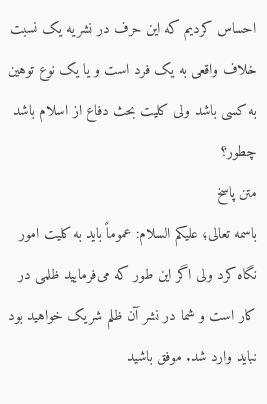احساس کردیم که این حرف در نشریه یک نسبت خلاف واقعی به یک فرد است و یا یک نوع توهین به کسی باشد ولی کلیت بحث دفاع از اسلام باشد چطور؟
متن پاسخ
باسمه تعالی؛ علیکم السلام: عموماً باید به کلیت امور نگاه کرد ولی اگر این طور که می‌فرمایید ظلمی در کار است و شما در نشر آن ظلم شریک خواهید بود نباید وارد شد. موفق باشید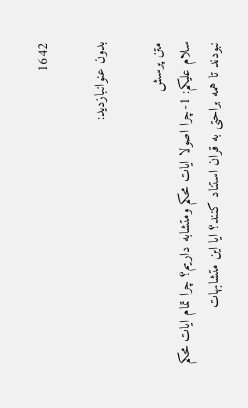1642

بدون عنوانبازدید:

متن پرسش
سلام علیکم: 1-چرا اصولا ایات محکم ومتشابه داریم؟ چرا تمام ایات محکم نبودند تا همه براحتی به قران استناد کنند؟ ایا این متشابهات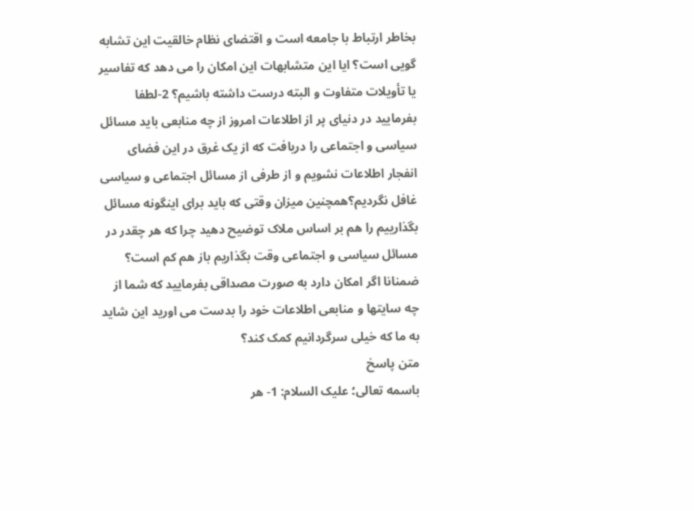بخاطر ارتباط با جامعه است و اقتضای نظام خالقیت این تشابه گویی است؟ ایا این متشابهات این امکان را می دهد که تفاسیر یا تأویلات متفاوت و البته درست داشته باشیم؟ 2-لطفا بفرمایید در دنیای پر از اطلاعات امروز از چه منابعی باید مسائل سیاسی و اجتماعی را دریافت که از یک غرق در این فضای انفجار اطلاعات نشویم و از طرفی از مسائل اجتماعی و سیاسی غافل نگردیم؟همچنین میزان وقتی که باید برای اینگونه مسائل بگذارییم را هم بر اساس ملاک توضیح دهید چرا که هر چقدر در مسائل سیاسی و اجتماعی وقت بگذاریم باز هم کم است؟ ضمنانا اگر امکان دارد به صورت مصداقی بفرمایید که شما از چه سایتها و منابعی اطلاعات خود را بدست می اورید این شاید به ما که خیلی سرگردانیم کمک کند؟
متن پاسخ
باسمه تعالی؛ علیک السلام: 1- هر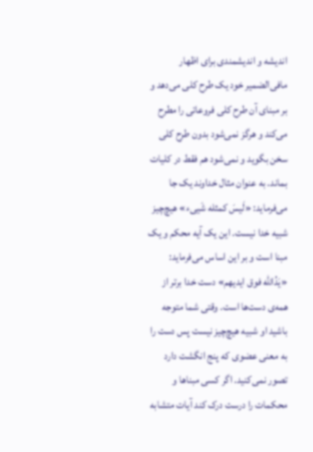اندیشه و اندیشمندی برای اظهار مافی‌الضمیر خود یک طرح کلی می‌دهد و بر مبنای آن طرح کلی فروعاتی را مطرح می‌کند و هرگز نمی‌شود بدون طرح کلی سخن بگوید و نمی‌شود هم فقط در کلیات بماند. به عنوان مثال خداوند یک جا می‌فرماید: «لَیسَ کمثله شَییء» هیچ‌چیز شبیه خدا نیست. این یک آیه محکم و یک مبنا است و بر این اساس می‌فرماید: «یَدُالله فوق ایدیهم» دست خدا برتر از همه‌ی دست‌ها است. وقتی شما متوجه باشید او شبیه هیچ‌چیز نیست پس دست را به معنی عضوی که پنج انگشت دارد تصور نمی‌کنید. اگر کسی مبناها و محکمات را درست درک کند آیات متشابه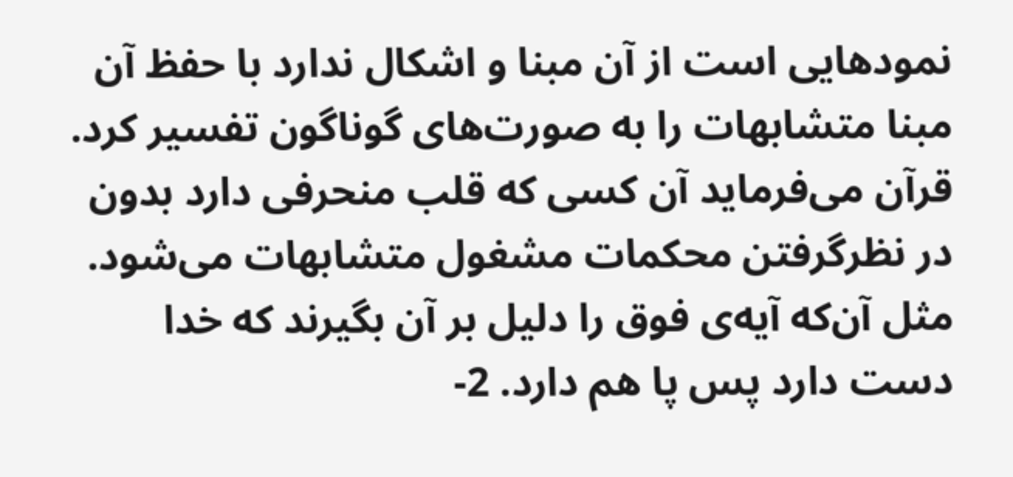نمودهایی است از آن مبنا و اشکال ندارد با حفظ آن مبنا متشابهات را به صورت‌های گوناگون تفسیر کرد. قرآن می‌فرماید آن کسی که قلب منحرفی دارد بدون در نظرگرفتن محکمات مشغول متشابهات می‌شود. مثل آن‌که آیه‌ی فوق را دلیل بر آن بگیرند که خدا دست دارد پس پا هم دارد. 2-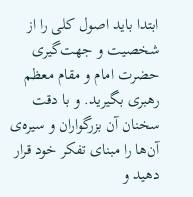ابتدا باید اصول کلی را از شخصیت و جهت‌گیری حضرت امام و مقام معظم رهبری بگیرید. و با دقت سخنان آن بزرگواران و سیره‌ی آن‌ها را مبنای تفکر خود قرار دهید و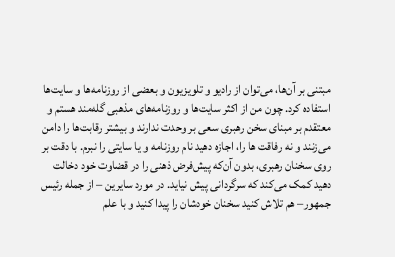مبتنی بر آن‌ها، می‌توان از رادیو و تلویزیون و بعضی از روزنامه‌ها و سایت‌ها استفاده کرد. چون من از اکثر سایت‌ها و روزنامه‌های مذهبی گله‌مند هستم و معتقدم بر مبنای سخن رهبری سعی بر وحدت ندارند و بیشتر رقابت‌ها را دامن می‌زنند و نه رفاقت ها را، اجازه دهید نام روزنامه و یا سایتی را نبرم. با دقت بر روی سخنان رهبری، بدون آن‌که پیش‌فرض ذهنی را در قضاوت خود دخالت دهید کمک می‌کند که سرگردانی پیش نیاید. در مورد سایرین – از جمله رئیس جمهور– هم تلاش کنید سخنان خودشان را پیدا کنید و با علم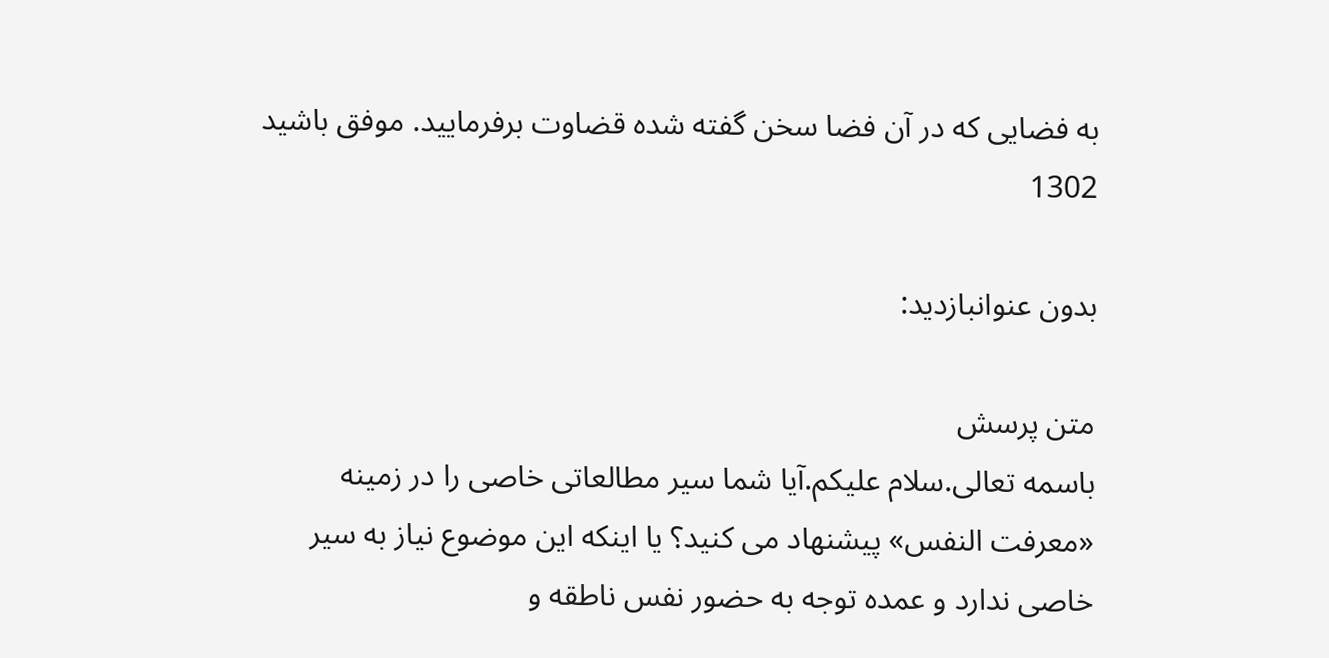به فضایی که در آن فضا سخن گفته شده قضاوت برفرمایید. موفق باشید
1302

بدون عنوانبازدید:

متن پرسش
باسمه تعالی.سلام علیکم.آیا شما سیر مطالعاتی خاصی را در زمینه «معرفت النفس» پیشنهاد می کنید؟ یا اینکه این موضوع نیاز به سیر خاصی ندارد و عمده توجه به حضور نفس ناطقه و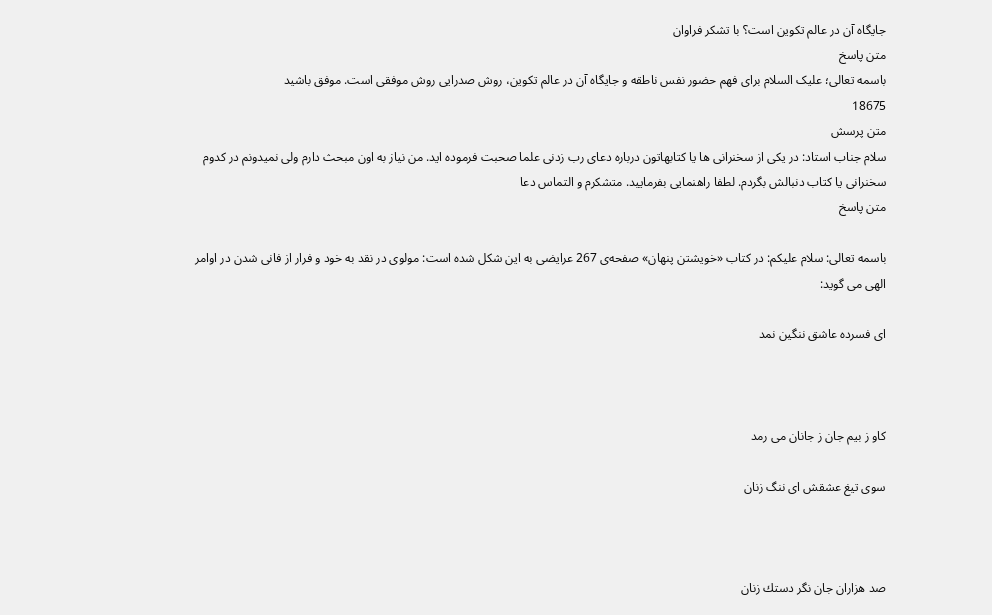جایگاه آن در عالم تکوین است؟ با تشکر فراوان
متن پاسخ
باسمه تعالی؛ علیک السلام برای فهم حضور نفس ناطقه و جایگاه آن در عالم تکوین، روش صدرایی روش موفقی است. موفق باشید
18675
متن پرسش
سلام جناب استاد: در یکی از سخنرانی ها یا کتابهاتون درباره دعای رب زدنی علما صحبت فرموده اید. من نیاز به اون مبحث دارم ولی نمیدونم در کدوم سخنرانی یا کتاب دنبالش بگردم. لطفا راهنمایی بفرمایید. متشکرم و التماس دعا
متن پاسخ

باسمه تعالی: سلام علیکم: در کتاب «خویشتن پنهان» صفحه‌ی 267 عرایضی به این شکل شده است: مولوى در نقد به خود و فرار از فانى شدن در اوامر الهى مى گويد:

اى فسرده عاشق ننگين نمد



كاو ز بيم جان ز جانان مى رمد

سوى تيغ عشقش اى ننگ زنان



صد هزاران جان نگر دستك زنان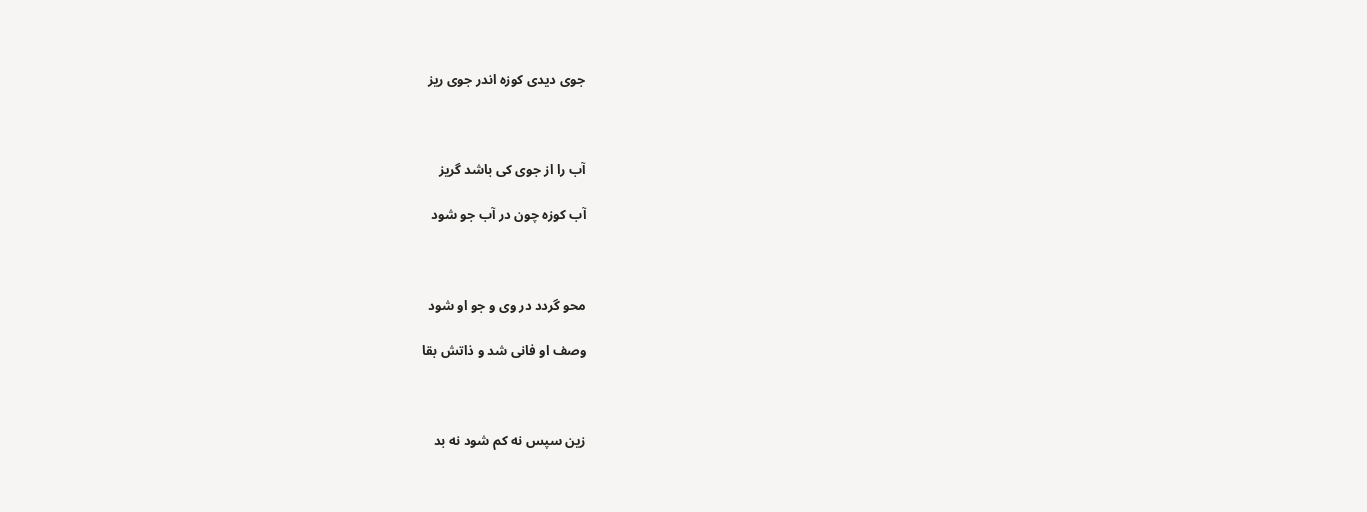جوى ديدى كوزه اندر جوى ريز



آب را از جوى كى باشد گريز

آب كوزه چون در آب جو شود



محو گردد در وى و جو او شود

وصف او فانى شد و ذاتش بقا



زين سپس نه كم شود نه بد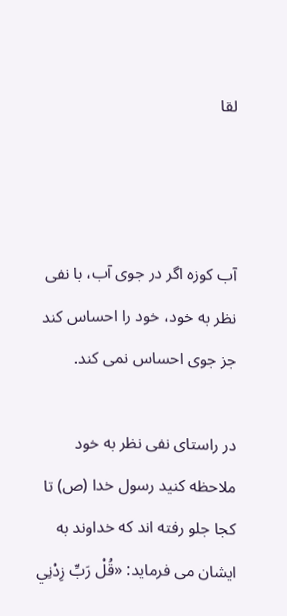لقا



آب كوزه اگر در جوى آب، با نفى نظر به خود، خود را احساس كند جز جوى احساس نمى كند.

در راستاى نفى نظر به خود ملاحظه كنيد رسول خدا (ص) تا كجا جلو رفته اند كه خداوند به ايشان مى فرمايد: «قُلْ رَبِّ زِدْنِي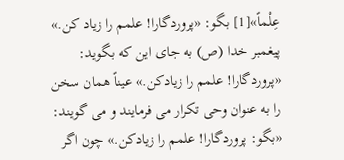عِلْماً»[1] بگو: «پروردگارا! علمم را زياد كن.» پيغمبر خدا (ص) به جاى اين كه بگويد: «پروردگارا! علمم را زيادكن.» عيناً همان سخن را به عنوان وحى تكرار مى فرمايند و مى گويند: «بگو: پروردگارا! علمم را زيادكن.» چون اگر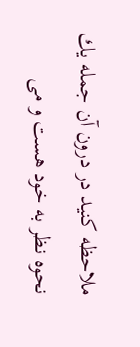ملاحظه كنيد در درون آن جمله يك نحوه نظر به خود هست و مى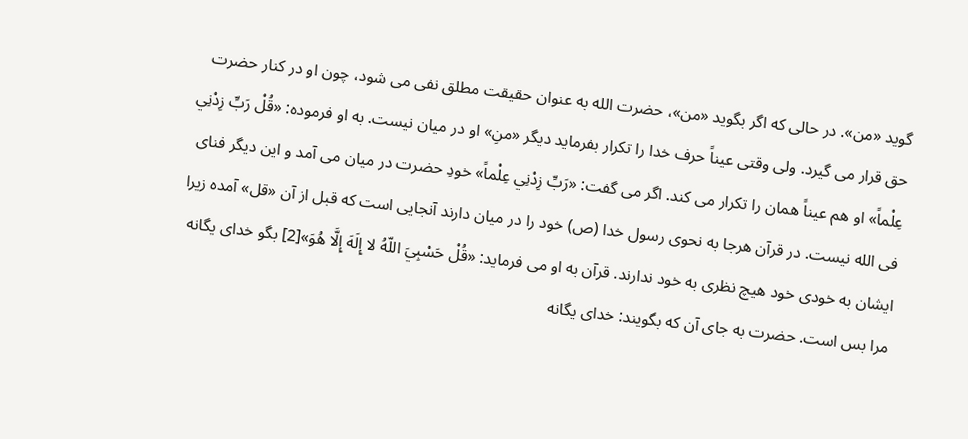گويد «من». در حالى كه اگر بگويد «من»، حضرت الله به عنوان حقيقت مطلق نفى مى شود، چون او در كنار حضرت حق قرار مى گيرد. ولى وقتى عيناً حرف خدا را تكرار بفرمايد ديگر «منِ» او در ميان نيست. به او فرموده: «قُلْ رَبِّ زِدْنِي عِلْماً» او هم عيناً همان را تكرار مى كند. اگر مى گفت: «رَبِّ زِدْنِي عِلْماً» خودِ حضرت در ميان مى آمد و اين ديگر فناى فى الله نيست. در قرآن هرجا به نحوى رسول خدا (ص) خود را در ميان دارند آنجايى است كه قبل از آن «قل» آمده زيرا ايشان به خودى خود هيچ نظرى به خود ندارند. قرآن به او مى فرمايد: «قُلْ حَسْبِيَ اللّهُ لا إِلَهَ إِلَّا هُوَ»[2] بگو خداى يگانه مرا بس است. حضرت به جاى آن كه بگويند: خداى يگانه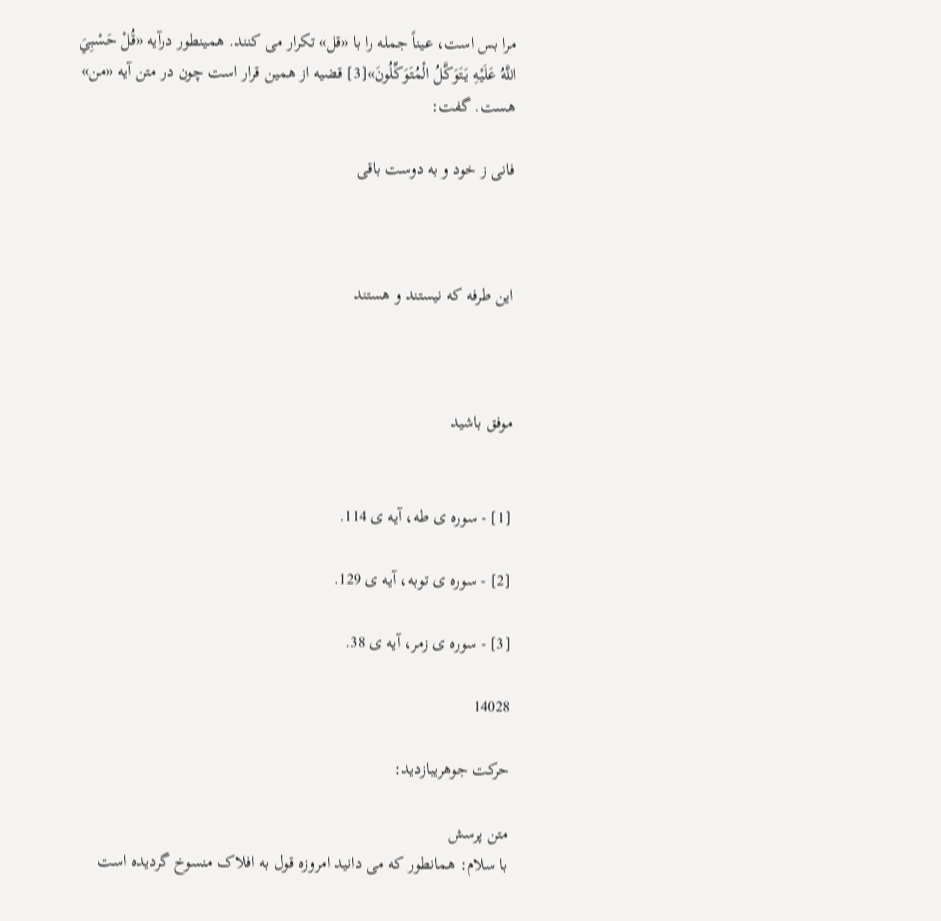مرا بس است، عيناً جمله را با «قل» تكرار مى كنند. همينطور درآيه «قُلْ حَسْبِيَ اللَّهُ عَلَيْهِ يَتَوَكَّلُ الْمُتَوَكِّلُونَ»[3] قضيه از همين قرار است چون در متن آيه «من» هست. گفت:

فانى ز خود و به دوست باقى



اين طرفه كه نيستند و هستند



موفق باشید


[1] - سوره ى طه، آيه ى 114.

[2] - سوره ى توبه، آيه ى 129.

[3] - سوره ى زمر، آيه ى 38.

14028

حرکت جوهریبازدید:

متن پرسش
با سلام: همانطور که می دانید امروزه قول به افلاک منسوخ گردیده است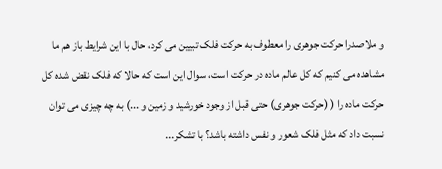و ملاصدرا حرکت جوهری را معطوف به حرکت فلک تبیین می کرد، حال با این شرایط باز هم ما مشاهده می کنیم که کل عالم ماده در حرکت است، سوال این است که حالا که فلک نقض شده کل حرکت ماده را ( (حرکت جوهری) حتی قبل از وجود خورشید و زمین و ...) به چه چیزی می توان نسبت داد که مثل فلک شعور و نفس داشته باشد؟ با تشکر...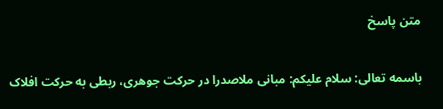متن پاسخ

باسمه تعالی: سلام علیکم: مبانی ملاصدرا در حرکت جوهری، ربطی به حرکت افلاک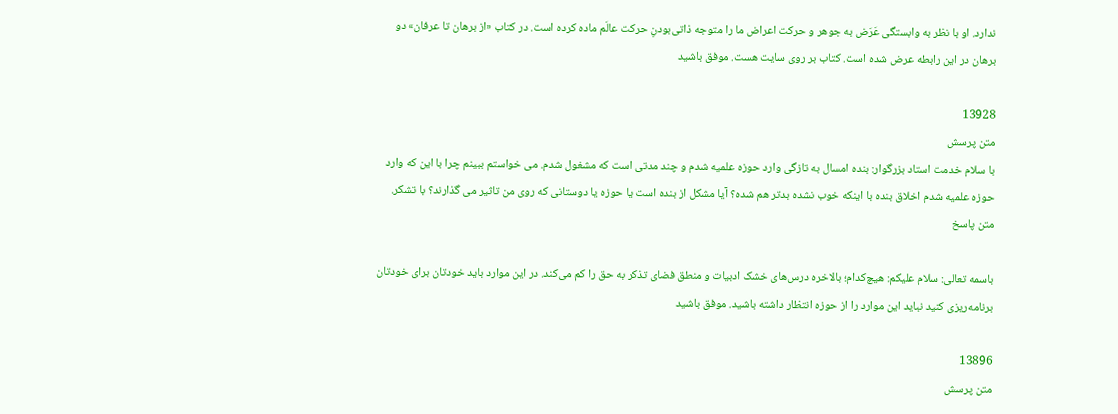ندارد. او با نظر به وابستگی عَرَض به جوهر و حرکت اعراض ما را متوجه ذاتی‌بودنِ حرکت عالَم ماده کرده است. در کتاب «از برهان تا عرفان» دو برهان در این رابطه عرض شده است. کتاب بر روی سایت هست. موفق باشید

13928
متن پرسش
با سلام خدمت استاد بزرگوار: بنده امسال به تازگی وارد حوزه علمیه شدم و چند مدتی است که مشغول شدم. می خواستم ببینم چرا با این که وارد حوزه علمیه شدم اخلاق بنده با اینکه خوب نشده بدتر هم شده؟ آیا مشکل از بنده است یا حوزه یا دوستانی که روی من تاثیر می گذارند؟ با تشکر.
متن پاسخ

باسمه تعالی: سلام علیکم: هیچ‌کدام؛ بالاخره درس‌های خشک ادبیات و منطق فضای تذکر به حق را کم می‌کند. در این موارد باید خودتان برای خودتان برنامه‌ریزی کنید نباید این موارد را از حوزه انتظار داشته باشید. موفق باشید

13896
متن پرسش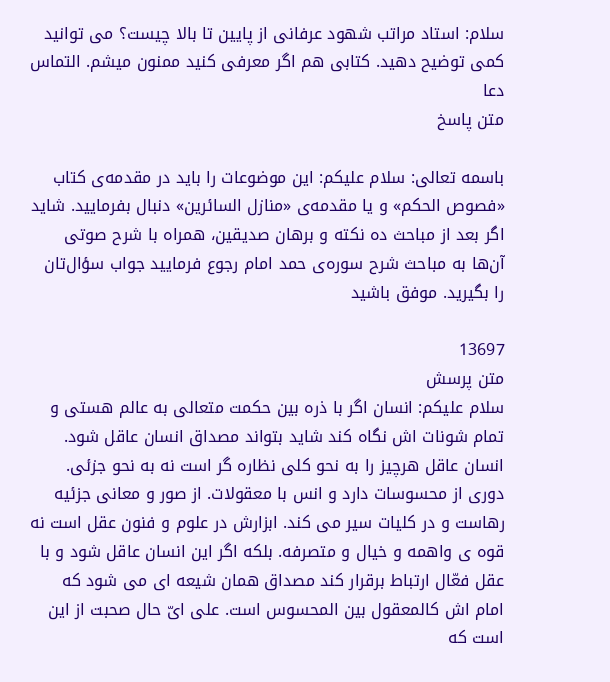سلام: استاد مراتب شهود عرفانی از پایین تا بالا چیست؟ می توانید کمی توضیح دهید. کتابی هم اگر معرفی کنید ممنون میشم. التماس دعا
متن پاسخ

باسمه تعالی: سلام علیکم: این موضوعات را باید در مقدمه‌ی کتاب «فصوص الحکم» و یا مقدمه‌ی «منازل السائرین» دنبال بفرمایید. شاید اگر بعد از مباحث ده نکته و برهان صدیقین، همراه با شرح صوتی آن‌ها به مباحث شرح سوره‌ی حمد امام رجوع فرمایید جواب سؤال‌تان را بگیرید. موفق باشید

13697
متن پرسش
سلام علیکم: انسان اگر با ذره بین حکمت متعالی به عالم هستی و تمام شونات اش نگاه کند شاید بتواند مصداق انسان عاقل شود. انسان عاقل هرچیز را به نحو کلی نظاره گر است نه به نحو جزئی. دوری از محسوسات دارد و انس با معقولات. از صور و معانی جزئیه رهاست و در کلیات سیر می کند. ابزارش در علوم و فنون عقل است نه قوه ی واهمه و خیال و متصرفه. بلکه اگر این انسان عاقل شود و با عقل فعّال ارتباط برقرار کند مصداق همان شیعه ای می شود که امام اش کالمعقول بین المحسوس است. علی ایّ حال صحبت از این است که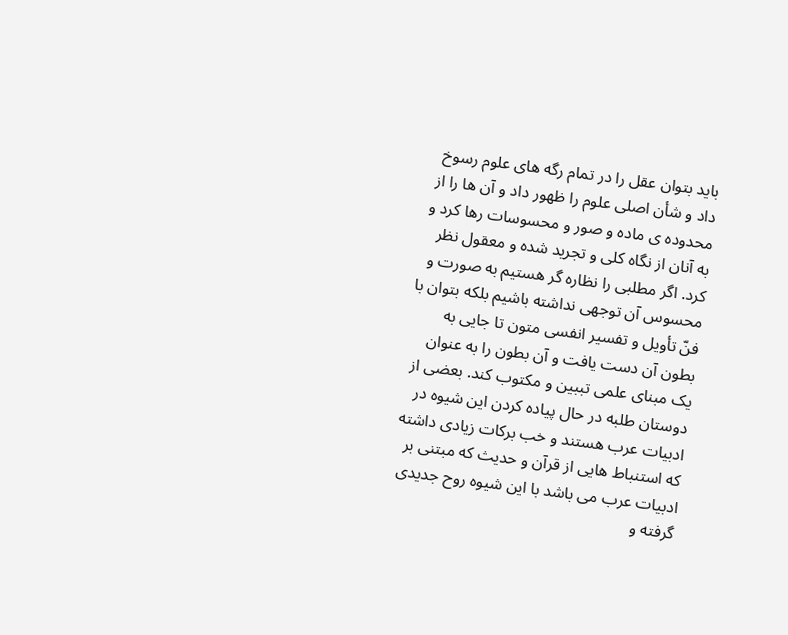باید بتوان عقل را در تمام رگه های علوم رسوخ داد و شأن اصلی علوم را ظهور داد و آن ها را از محدوده ی ماده و صور و محسوسات رها کرد و به آنان از نگاه کلی و تجرید شده و معقول نظر کرد. اگر مطلبی را نظاره گر هستیم به صورت و محسوس آن توجهی نداشته باشیم بلکه بتوان با فنّ تأویل و تفسیر انفسی متون تا جایی به بطون آن دست یافت و آن بطون را به عنوان یک مبنای علمی تببین و مکتوب کند. بعضی از دوستان طلبه در حال پیاده کردن این شیوه در ادبیات عرب هستند و خب برکات زیادی داشته که استنباط هایی از قرآن و حدیث که مبتنی بر ادبیات عرب می باشد با این شیوه روح جدیدی گرفته و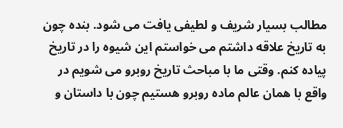مطالب بسیار شریف و لطیفی یافت می شود. بنده چون به تاریخ علاقه داشتم می خواستم این شیوه را در تاریخ پیاده کنم. وقتی ما با مباحث تاریخ روبرو می شویم در واقع با همان عالم ماده روبرو هستیم چون با داستان و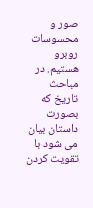صور و محسوسات روبرو هستیم. در مباحث تاریخ که بصورت داستان بیان می شود با تقویت کردن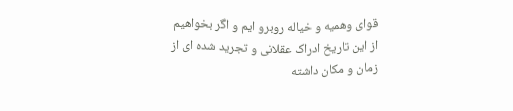قوای وهمیه و خیاله روبرو ایم و اگر بخواهیم از این تاریخ ادراک عقلانی و تجرید شده ای از زمان و مکان داشته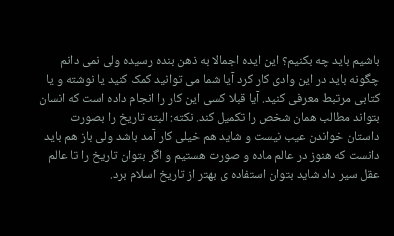باشیم باید چه بکنیم؟ این ایده اجمالا به ذهن بنده رسیده ولی نمی دانم چگونه باید در این وادی کار کرد آیا شما می توانید کمک کنید یا نوشته و یا کتابی مرتبط معرفی کنید. آیا قبلا کسی این کار را انجام داده است که انسان بتواند مطالب همان شخص را تکمیل کند. نکته: البته تاریخ را بصورت داستان خواندن عیب نیست و شاید هم خیلی کار آمد باشد ولی باز هم باید دانست که هنوز در عالم ماده و صورت هستیم و اگر بتوان تاریخ را تا عالم عقل سیر داد شاید بتوان استفاده ی بهتر از تاریخ اسلام برد.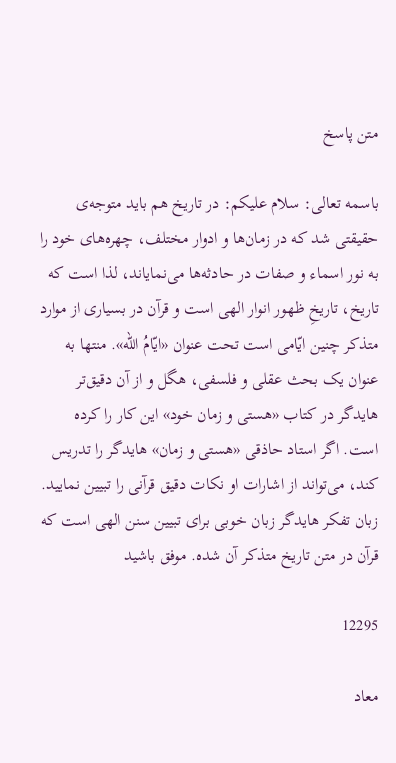متن پاسخ

باسمه تعالی: سلام علیکم: در تاریخ هم باید متوجه‌ی حقیقتی شد که در زمان‌ها و ادوار مختلف، چهره‌های خود را به نور اسماء و صفات در حادثه‌ها می‌نمایاند، لذا است که تاریخ، تاریخِ ظهور انوار الهی است و قرآن در بسیاری از موارد متذکر چنین ایّامی است تحت عنوان «ایّامُ اللّه». منتها به عنوان یک بحث عقلی و فلسفی، هگل و از آن دقیق‌تر هایدگر در کتاب «هستی و زمان خود» این کار را کرده است. اگر استاد حاذقی «هستی و زمان» هایدگر را تدریس کند، می‌تواند از اشارات او نکات دقیق قرآنی را تبیین نمایید. زبان تفکر هایدگر زبان خوبی برای تبیین سنن الهی است که قرآن در متن تاریخ متذکر آن شده. موفق باشید

12295

معاد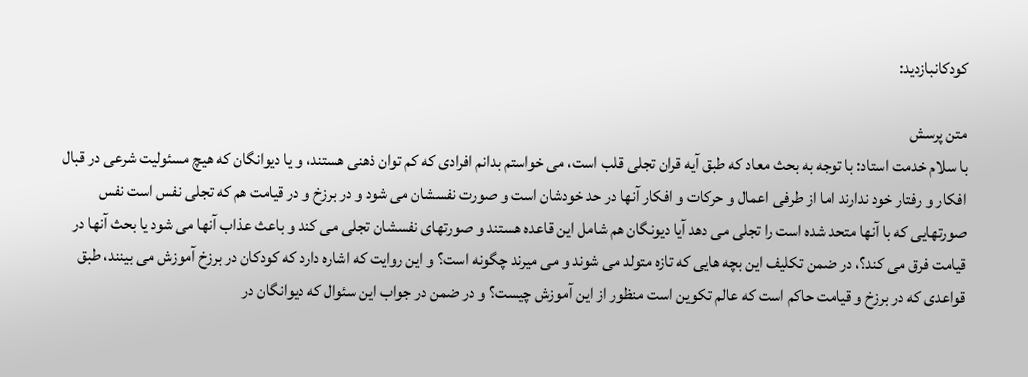کودکانبازدید:

متن پرسش
با سلام خدمت استاد: با توجه به بحث معاد که طبق آیه قران تجلی قلب است، می خواستم بدانم افرادی که کم توان ذهنی هستند، و یا دیوانگان که هیچ مسئولیت شرعی در قبال افکار و رفتار خود ندارند اما از طرفی اعمال و حرکات و افکار آنها در حد خودشان است و صورت نفسشان می شود و در برزخ و در قیامت هم که تجلی نفس است نفس صورتهایی که با آنها متحد شده است را تجلی می دهد آیا دیونگان هم شامل این قاعده هستند و صورتهای نفسشان تجلی می کند و باعث عذاب آنها می شود یا بحث آنها در قیامت فرق می کند؟، در ضمن تکلیف این بچه هایی که تازه متولد می شوند و می میرند چگونه است؟ و این روایت که اشاره دارد که کودکان در برزخ آموزش می بینند، طبق قواعدی که در برزخ و قیامت حاکم است که عالم تکوین است منظور از این آموزش چیست؟ و در ضمن در جواب این سئوال که دیوانگان در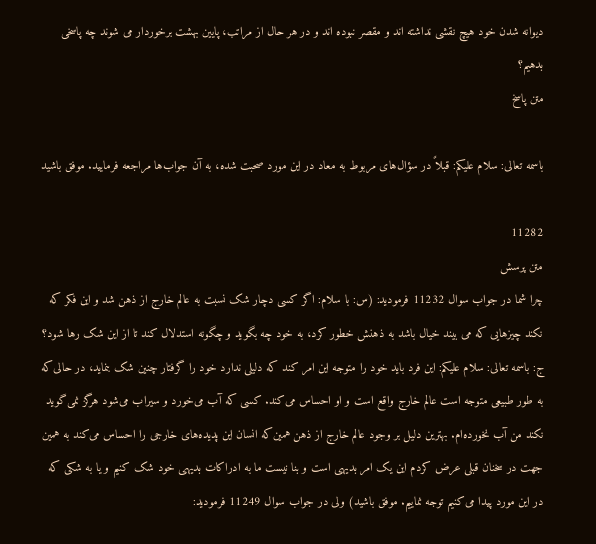دیوانه شدن خود هیچ نقشی نداشته اند و مقصر نبوده اند و در هر حال از مراتب، پایین بهشت برخوردار می شوند چه پاسخی بدهیم؟
متن پاسخ

باسمه تعالی: سلام علیکم: قبلاً در سؤال‌های مربوط به معاد در این مورد صحبت شده، به آن جواب‌ها مراجعه فرمایید. موفق باشید

11282
متن پرسش
چرا شما در جواب سوال 11232 فرمودید: (س: با سلام: اگر کسی دچار شک نسبت به عالم خارج از ذهن شد و این فکر که نکند چیزهایی که می بیند خیال باشد به ذهنش خطور کرد، به خود چه بگوید و چگونه استدلال کند تا از این شک رها شود؟ ج: باسمه تعالی: سلام علیکم: این فرد باید خود را متوجه این امر کند که دلیلی ندارد خود را گرفتار چنین شک بنماید، در حالی‌که به طور طبیعی متوجه است عالم خارج واقع است و او احساس می‌کند. کسی که آب می‌خورد و سیراب می‌شود هرگز نمی‌گوید نکند من آب نخورده‌ام. بهترین دلیل بر وجود عالم خارج از ذهن همین‌که انسان این پدیده‌های خارجی را احساس می‌کند به همین جهت در سخنان قبلی عرض کردم این یک امر بدیهی است و بنا نیست ما به ادراکات بدیهی خود شک کنیم و یا به شکی که در این مورد پیدا می‌کنیم توجه نماییم. موفق باشید) ولی در جواب سوال 11249 فرمودید: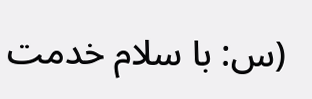(س: با سلام خدمت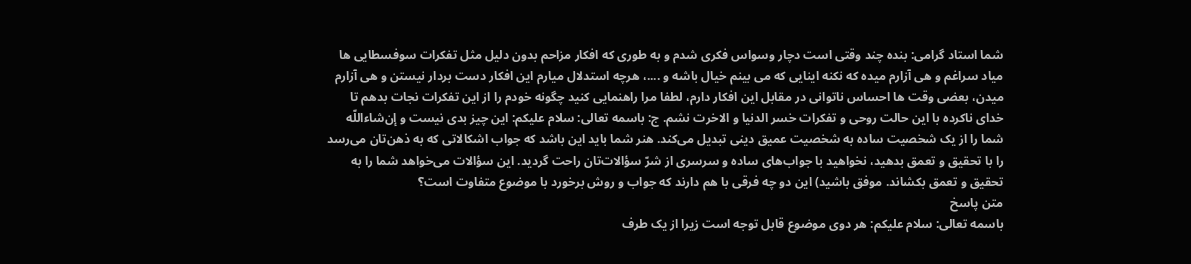شما استاد گرامی: بنده چند وقتی است دچار وسواس فکری شدم و به طوری که افکار مزاحم بدون دلیل مثل تفکرات سوفسطایی ها میاد سراغم و هی آزارم میده که نکنه اینایی که می بینم خیال باشه و ....، هرچه استدلال میارم این افکار دست بردار نیستن و هی آزارم میدن، بعضی وقت ها احساس ناتوانی در مقابل این افکار دارم، لطفا مرا راهنمایی کنید چگونه خودم را از این تفکرات نجات بدهم تا خدای ناکرده با این حالت روحی و تفکرات خسر الدنیا و الاخرت نشم. ج: باسمه تعالی: سلام علیکم: این چیز بدی نیست و إن‌شاءاللّه شما را از یک شخصیت ساده به شخصیت عمیق دینی تبدیل می‌کند. هنر شما باید این باشد که جواب اشکالاتی که به ذهن‌تان می‌رسد را با تحقیق و تعمق بدهید، نخواهید با جواب‌های ساده و سرسری از شرّ سؤالات‌تان راحت گردید. این سؤالات می‌خواهد شما را به تحقیق و تعمق بکشاند. موفق باشید) این دو چه فرقی با هم دارند که جواب و روش برخورد با موضوع متفاوت است؟
متن پاسخ
باسمه تعالی: سلام علیکم: هر دوی موضوع قابل توجه است زیرا از یک طرف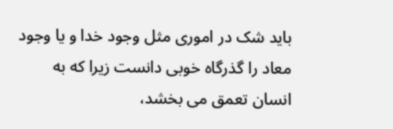باید شک در اموری مثل وجود خدا و یا وجود معاد را گذرگاه خوبی دانست زیرا که به انسان تعمق می بخشد،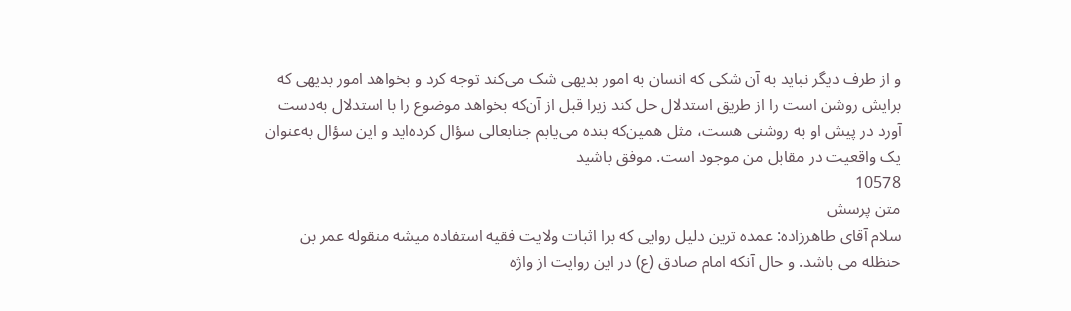و از طرف دیگر نباید به آن شکی که انسان به امور بدیهی شک می‌کند توجه کرد و بخواهد امور بدیهی که برایش روشن است را از طریق استدلال حل کند زیرا قبل از آن‌که بخواهد موضوع را با استدلال به‌دست آورد در پیش او به روشنی هست، مثل همین‌که بنده می‌یابم جنابعالی سؤال کرده‌اید و این سؤال به‌عنوان یک واقعیت در مقابل من موجود است. موفق باشید
10578
متن پرسش
سلام آقای طاهرزاده: عمده ترین دلیل روایی که برا اثبات ولایت فقیه استفاده میشه منقوله عمر بن حنظله می باشد. و حال آنکه امام صادق (ع) در این روایت از واژه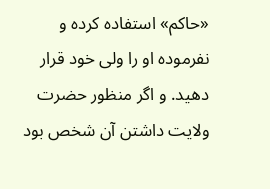«حاکم» استفاده کرده و نفرموده او را ولی خود قرار دهید. و اگر منظور حضرت ولایت داشتن آن شخص بود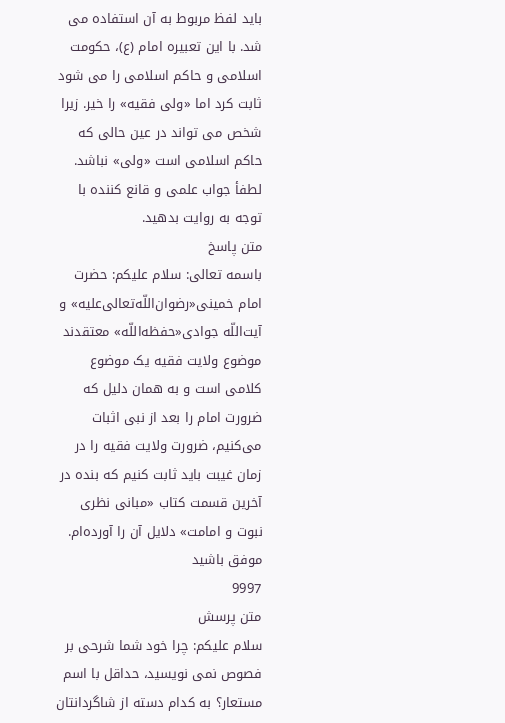باید لفظ مربوط به آن استفاده می شد. با این تعبیره امام (ع)، حکومت اسلامی و حاکم اسلامی را می شود ثابت کرد اما «ولی فقیه» را خیر. زیرا شخص می تواند در عین حالی که حاکم اسلامی است «ولی» نباشد. لطفأ جواب علمی و قانع کننده با توجه به روایت بدهید.
متن پاسخ
باسمه تعالی: سلام علیکم: حضرت امام خمینی«رضوان‌اللّه‌تعالی‌علیه» و آیت‌اللّه جوادی«حفظه‌اللّه» معتقدند موضوع ولایت فقیه یک موضوع کلامی است و به همان دلیل که ضرورت امام را بعد از نبی اثبات می‌کنیم، ضرورت ولایت فقیه را در زمان غیبت باید ثابت کنیم که بنده در آخرین قسمت کتاب «مبانی نظری نبوت و امامت» دلایل آن را آورده‌ام. موفق باشید
9997
متن پرسش
سلام علیکم: چرا خود شما شرحی بر فصوص نمی نویسید، حداقل با اسم مستعار؟ به کدام دسته از شاگردانتان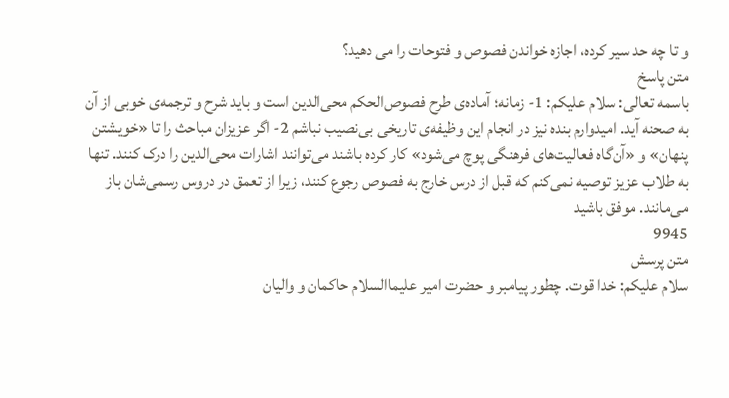و تا چه حد سیر کرده، اجازه خواندن فصوص و فتوحات را می دهید؟
متن پاسخ
باسمه تعالی: سلام علیکم: 1- زمانه؛ آماده‌ی طرح فصوص‌الحکم محی‌الدین است و باید شرح و ترجمه‌ی خوبی از آن به صحنه آید. امیدوارم بنده نیز در انجام این وظیفه‌ی تاریخی بی‌نصیب نباشم 2- اگر عزیزان مباحث را تا «خویشتن پنهان» و «آن‌گاه فعالیت‌های فرهنگی پوچ می‌شود» کار کرده باشند می‌توانند اشارات محی‌الدین را درک کنند. تنها به طلاب عزیز توصیه نمی‌کنم که قبل از درس خارج به فصوص رجوع کنند، زیرا از تعمق در دروس رسمی‌شان باز می‌مانند. موفق باشید
9945
متن پرسش
سلام علیکم: خدا قوت. چطور پیامبر و حضرت امیر علیماالسلام حاکمان و والیان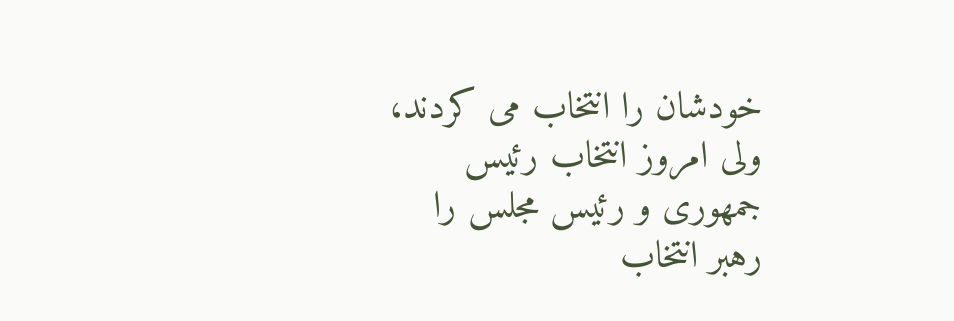خودشان را انتخاب می کردند، ولی امروز انتخاب رئیس جمهوری و رئیس مجلس را رهبر انتخاب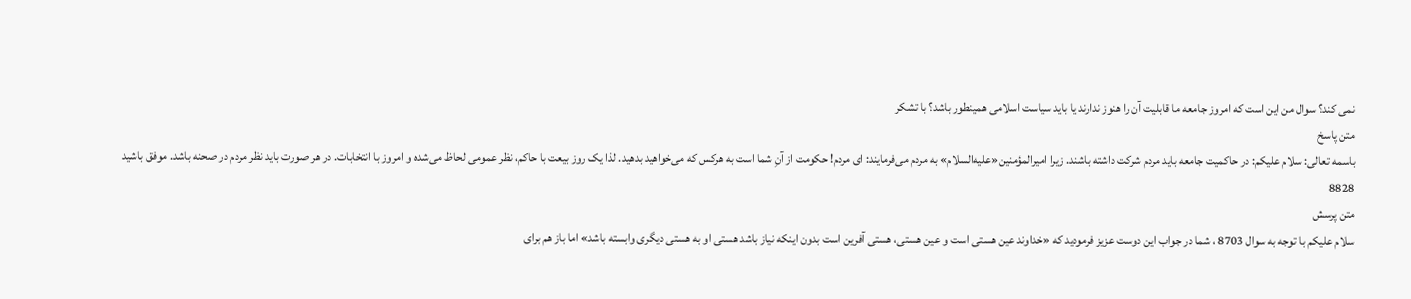نمی کند؟ سوال من این است که امروز جامعه ما قابلیت آن را هنوز ندارند یا باید سیاست اسلامی همینطور باشد؟ با تشکر
متن پاسخ
باسمه تعالی: سلام علیکم: در حاکمیت جامعه باید مردم شرکت داشته باشند. زیرا امیرالمؤمنین«علیه‌السلام» به مردم می‌فرمایند: ای مردم! حکومت از آنِ شما است به هرکس که می‌خواهید بدهید. لذا یک روز بیعت با حاکم، نظر عمومی لحاظ می‌شده و امروز با انتخابات. در هر صورت باید نظر مردم در صحنه باشد. موفق باشید
8828
متن پرسش
سلام علیکم با توجه به سوال 8703 ، شما در جواب این دوست عزیز فرمودید که «خداوند عین هستی است و عین هستی، هستی آفرین است بدون اینکه نیاز باشد هستی او به هستی دیگری وابسته باشد» اما باز هم برای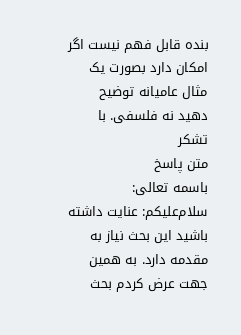بنده قابل فهم نیست اگر امکان دارد بصورت یک مثال عامیانه توضیح دهید نه فلسفی. با تشکر
متن پاسخ
باسمه تعالی: سلام‌علیکم: عنایت داشته باشید این بحث نیاز به مقدمه دارد. به همین جهت عرض کردم بحث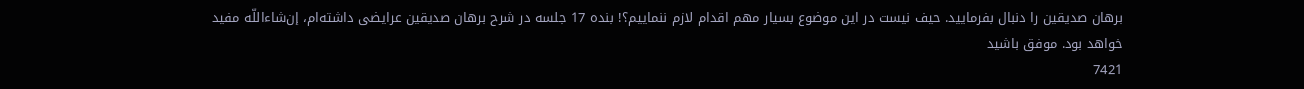برهان صدیقین را دنبال بفرمایید. حیف نیست در این موضوع بسیار مهم اقدام لازم ننماییم؟! بنده 17 جلسه در شرح برهان صدیقین عرایضی داشته‌ام، إن‌شاءاللّه مفید خواهد بود. موفق باشید
7421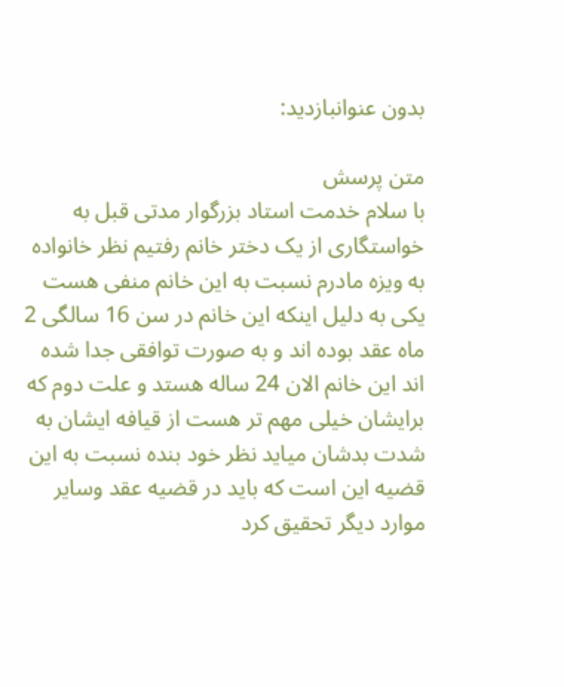بدون عنوانبازدید:

متن پرسش
با سلام خدمت استاد بزرگوار مدتی قبل به خواستگاری از یک دختر خانم رفتیم نظر خانواده به ویزه مادرم نسبت به این خانم منفی هست یکی به دلیل اینکه این خانم در سن 16 سالگی 2 ماه عقد بوده اند و به صورت توافقی جدا شده اند این خانم الان 24 ساله هستد و علت دوم که برایشان خیلی مهم تر هست از قیافه ایشان به شدت بدشان میاید نظر خود بنده نسبت به این قضیه این است که باید در قضیه عقد وسایر موارد دیگر تحقیق کرد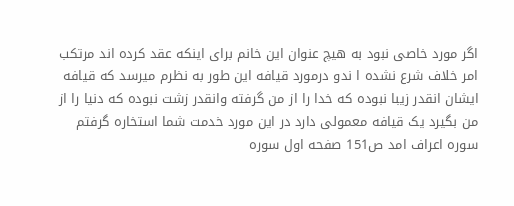اگر مورد خاصی نبود به هیچ عنوان این خانم برای اینکه عقد کرده اند مرتکب امر خلاف شرع نشده ا ندو درمورد قیافه این طور به نظرم میرسد که قیافه ایشان انقدر زیبا نبوده که خدا را از من گرفته وانقدر زشت نبوده که دنیا را از من بگیرد یک قیافه معمولی دارد در این مورد خدمت شما استخاره گرفتم سوره اعراف امد ص151 صفحه اول سوره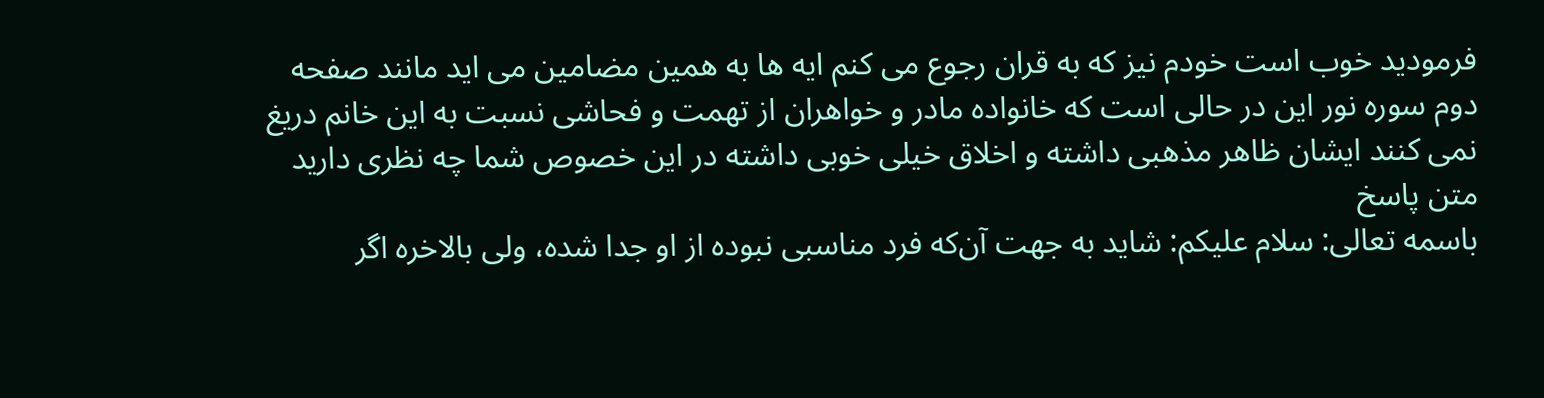فرمودید خوب است خودم نیز که به قران رجوع می کنم ایه ها به همین مضامین می اید مانند صفحه دوم سوره نور این در حالی است که خانواده مادر و خواهران از تهمت و فحاشی نسبت به این خانم دریغ نمی کنند ایشان ظاهر مذهبی داشته و اخلاق خیلی خوبی داشته در این خصوص شما چه نظری دارید
متن پاسخ
باسمه تعالی: سلام علیکم: شاید به جهت آن‌که فرد مناسبی نبوده از او جدا شده، ولی بالاخره اگر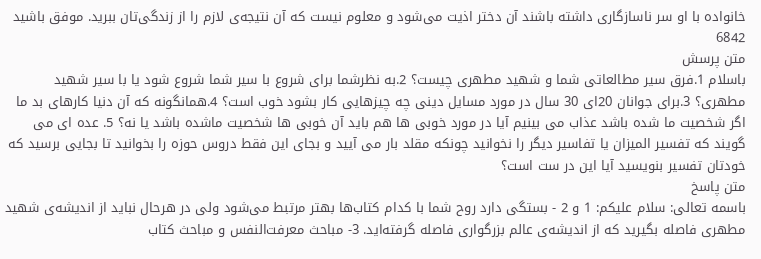خانواده با او سر ناسازگاری داشته باشند آن دختر اذیت می‌شود و معلوم نیست که آن نتیجه‌ی لازم را از زندگی‌تان ببرید. موفق باشید
6842
متن پرسش
باسلام 1.فرق سیر مطالعاتی شما و شهید مطهری چیست؟ 2.به نظرشما برای شروع با سیر شما شروع شود یا با سیر شهید مطهری؟ 3.برای جوانان 20ای 30 سال در مورد مسایل دینی چه چیزهایی کار بشود خوب است؟ 4.همانگونه که آن دنیا کارهای بد ما اگر شخصیت ما شده باشد عذاب می بینیم آیا در مورد خوبی ها هم باید آن خوبی ها شخصیت ماشده باشد یا نه؟ 5. عده ای می گویند که تفسیر المیزان یا تفاسیر دیگر را نخوانید چونکه مقلد بار می آیید و بجای این فقط دروس حوزه را بخوانید تا بجایی برسید که خودتان تفسیر بنویسید آیا این در ست است؟
متن پاسخ
باسمه تعالی: سلام علیکم: 1 و 2 - بستگی دارد روح شما با کدام کتاب‌ها بهتر مرتبط می‌شود ولی در هرحال نباید از اندیشه‌ی شهید مطهری فاصله بگیرید که از اندیشه‌ی عالم بزرگواری فاصله گرفته‌اید. 3- مباحث معرفت‌النفس و مباحث کتاب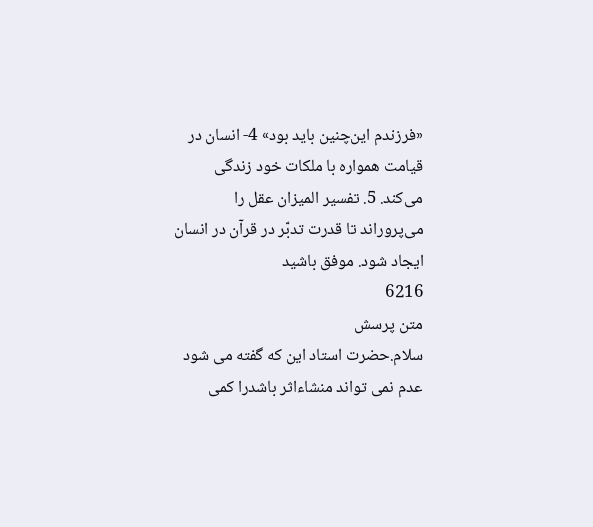«فرزندم این‌چنین باید بود» 4- انسان در قیامت همواره با ملکات خود زندگی می‌کند. 5. تفسیر المیزان عقل را می‌پروراند تا قدرت تدبّر در قرآن در انسان ایجاد شود. موفق باشید
6216
متن پرسش
سلام.حضرت استاد این که گفته می شود عدم نمی تواند منشاءاثر باشدرا کمی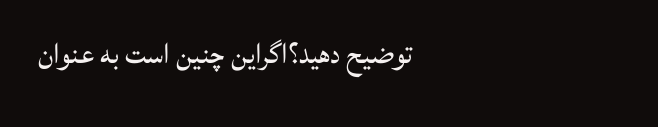توضیح دهید؟اگراین چنین است به عنوان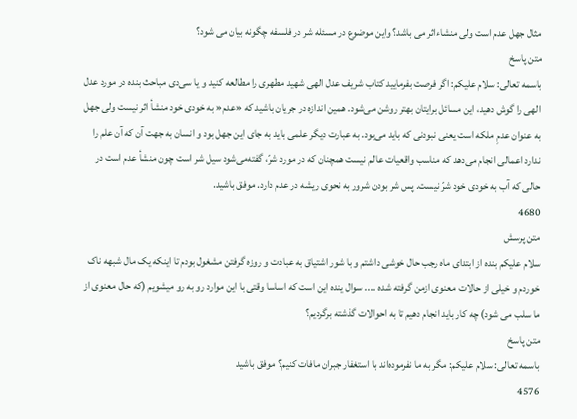مثال جهل عدم است ولی منشاءاثر می باشد؟ واین موضوع در مسئله شر در فلسفه چگونه بیان می شود؟
متن پاسخ
باسمه تعالی: سلام علیکم: اگر فرصت بفرمایید کتاب شریف عدل الهی شهید مطهری را مطالعه کنید و یا سی‌دی مباحث بنده در مورد عدل الهی را گوش دهید، این مسائل برایتان بهتر روشن می‌شود. همین اندازه در جریان باشید که «عدم« به خودی خود منشأ اثر نیست ولی جهل به عنوان عدمِ ملکه است یعنی نبودنی که باید می‌بود. به عبارت دیگر علمی باید به جای این جهل بود و انسان به جهت آن که آن علم را ندارد اعمالی انجام می‌دهد که مناسب واقعیات عالم نیست همچنان که در مورد شرّ، گفته‌می‌شود سیل شر است چون منشأ عدم است در حالی که آب به خودی خود شرّ نیست. پس شر بودن شرور به نحوی ریشه در عدم دارد. موفق باشید.
4680
متن پرسش
سلام علیکم بنده از ابتدای ماه رجب حال خوشی داشتم و با شور اشتیاق به عبادت و روزه گرفتن مشغول بودم تا اینکه یک مال شبهه ناک خوردم و خیلی از حالات معنوی ازمن گرفته شده .... سوال ینده این است که اساسا وقتی با این موارد رو به رو میشویم (که حال معنوی از ما سلب می شود) چه کار باید انجام دهیم تا به احوالات گذشته برگردیم؟
متن پاسخ
باسمه تعالی: سلام علیکم: مگر به ما نفرموده‌اند با استغفار جبران مافات کنیم؟ موفق باشید
4576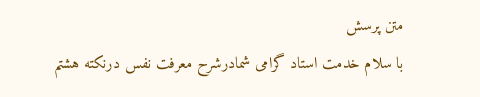متن پرسش
با سلام خدمت استاد گرامی شمادرشرح معرفت نفس درنکته هشتم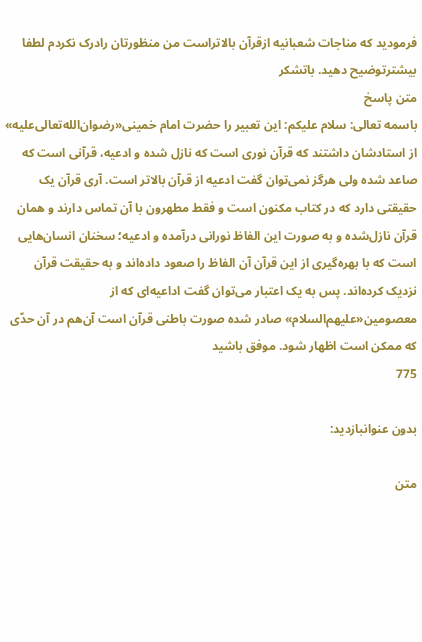فرمودید که مناجات شعبانیه ازقرآن بالاتراست من منظورتان رادرک نکردم لطفا بیشترتوضیح دهید. باتشکر
متن پاسخ
باسمه تعالی: سلام علیکم: این تعبیر را حضرت امام خمینی«رضوان‌الله‌تعالی‌علیه» از استادشان داشتند که قرآن نوری است که نازل شده و ادعیه‌، قرآنی است که صاعد شده ولی هرگز نمی‌توان گفت ادعیه از قرآن بالاتر است. آری قرآن یک حقیقتی دارد که در کتاب مکنون است و فقط مطهرون با آن تماس دارند و همان قرآن نازل‌شده و به صورت این الفاظ نورانی درآمده و ادعیه؛ سخنان انسان‌هایی است که با بهره‌گیری از این قرآن آن الفاظ را صعود داده‌اند و به حقیقت قرآن نزدیک کرده‌اند. پس به یک اعتبار می‌توان گفت اداعیه‌ای که از معصومین«علیهم‌السلام» صادر شده صورت باطنی قرآن است آن‌هم در آن حدّی که ممکن است اظهار شود. موفق باشید
775

بدون عنوانبازدید:

متن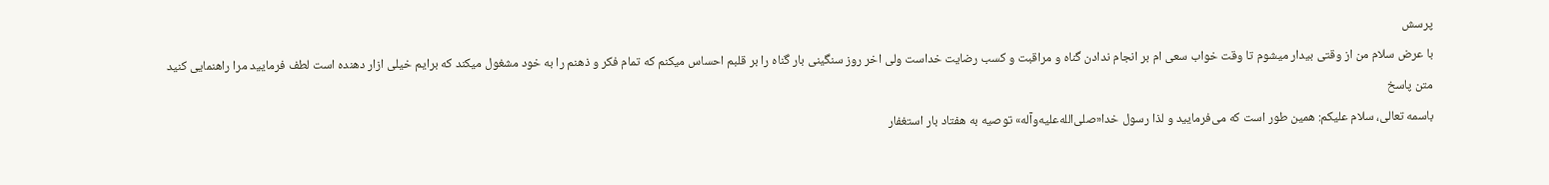پرسش
با عرض سلام من از وقتی بیدار میشوم تا وقت خواب سعی ام بر انجام ندادن گناه و مراقبت و کسب رضایت خداست ولی اخر روز سنگینی بار گناه را بر قلبم احساس میکنم که تمام فکر و ذهنم را به خود مشغول میکند که برایم خیلی ازار دهنده است لطف فرمایید مرا راهنمایی کنید
متن پاسخ
باسمه تعالی، سلام علیکم: همین طور است که می‌فرمایید و لذا رسول خدا«صلی‌الله‌علیه‌وآله» توصیه به هفتاد بار استغفار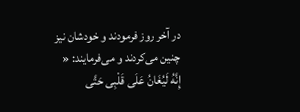در آخر روز فرمودند و خودشان نیز چنین می‌کردند و می‌فرمایند: « إِنَّهُ لَیُغَانُ عَلَى قَلْبِی حَتَّى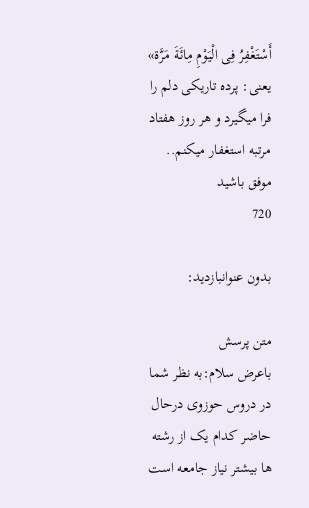أَسْتَغْفِرُ فِی الْیَوْمِ مِائَةَ مَرَّة» یعنى: پرده تاریکى دلم را فرا میگیرد و هر روز هفتاد مرتبه استغفار میکنم.. موفق باشید
720

بدون عنوانبازدید:

متن پرسش
باعرض سلام:به نظر شما در دروس حوزوی درحال حاضر کدام یک از رشته ها بیشتر نیاز جامعه است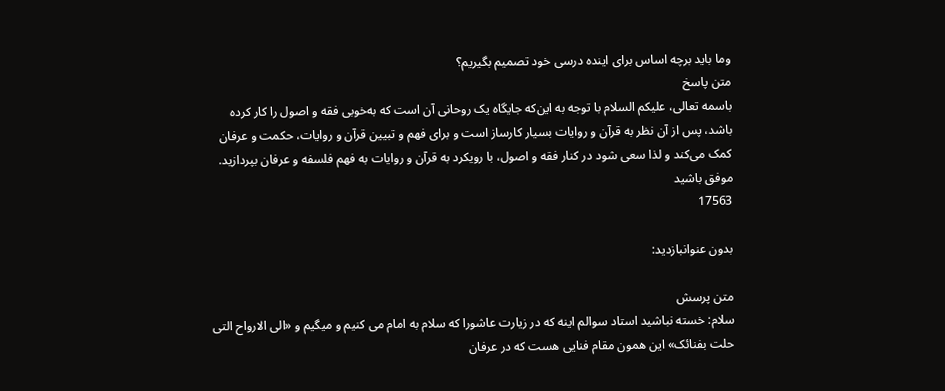وما باید برچه اساس برای اینده درسی خود تصمیم بگیریم؟
متن پاسخ
باسمه تعالی، علیکم السلام با توجه به این‌که جایگاه یک روحانی آن است که به‌خوبی فقه و اصول را کار کرده باشد، پس از آن نظر به قرآن و روایات بسیار کارساز است و برای فهم و تبیین قرآن و روایات، حکمت و عرفان کمک می‌کند و لذا سعی شود در کنار فقه و اصول، با رویکرد به قرآن و روایات به فهم فلسفه و عرفان بپردازید. موفق باشید
17563

بدون عنوانبازدید:

متن پرسش
سلام: خسته نباشید استاد سوالم اینه که در زیارت عاشورا که سلام به امام می کنیم و میگیم و «الی الارواح التی حلت بفنائک» این همون مقام فنایی هست که در عرفان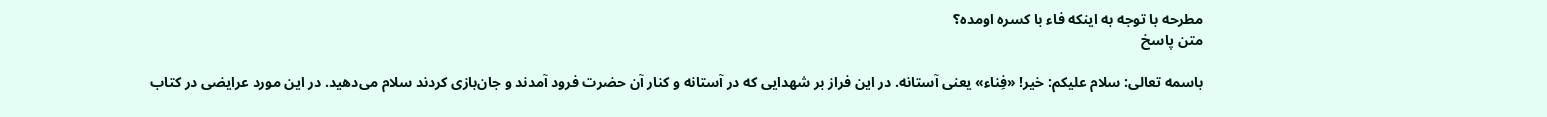مطرحه با توجه به اینکه فاء با کسره اومده؟
متن پاسخ

باسمه تعالی: سلام علیکم: خیر! «فِناء» یعنی آستانه. در این فراز بر شهدایی که در آستانه و کنار آن حضرت فرود آمدند و جان‌بازی کردند سلام می‌دهید. در این مورد عرایضی در کتاب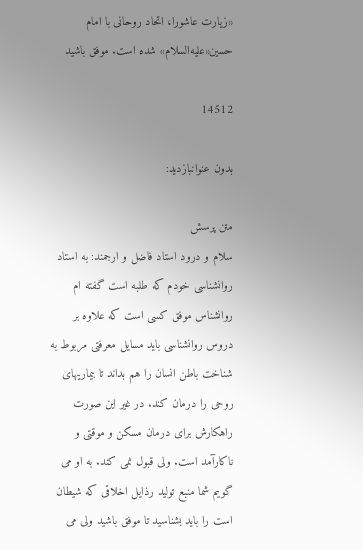«زیارت عاشورا، اتحاد روحانی با امام حسین«علیه‌السلام» شده است. موفق باشید

14512

بدون عنوانبازدید:

متن پرسش
سلام و درود استاد فاضل و ارجمند: به استاد روانشناسی خودم که طلبه است گفته ام روانشناس موفق کسی است که علاوه بر دروس روانشناسی باید مسایل معرفتی مربوط به شناخت باطن انسان را هم بداند تا بیماریهای روحی را درمان کند. در غیر این صورت راهکارش برای درمان مسکن و موقتی و ناکارآمد است. ولی قبول نمی کند. به او می گویم شما منبع تولید رذایل اخلاقی که شیطان است را باید بشناسید تا موفق باشید ولی می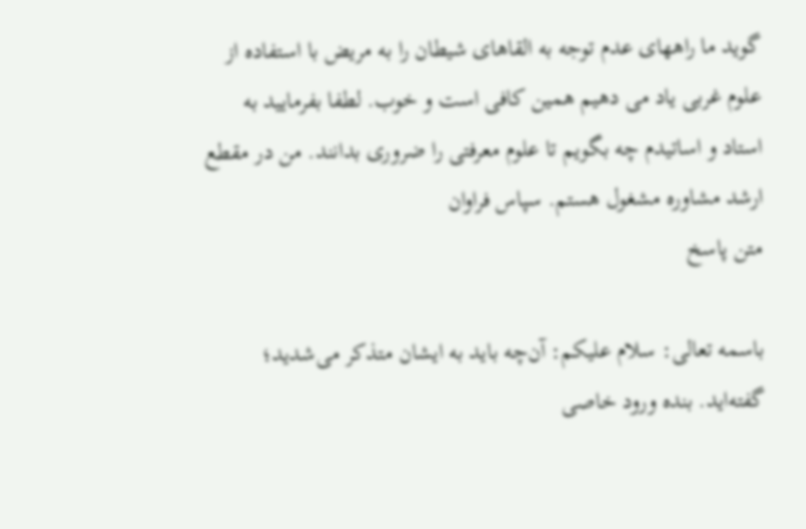گوید ما راههای عدم توجه به القاهای شیطان را به مریض با استفاده از علوم غربی یاد می دهیم همین کافی است و خوب. لطفا بفرمایید به استاد و اساتیدم چه بگویم تا علوم معرفتی را ضروری بدانند. من در مقطع ارشد مشاوره مشغول هستم. سپاس فراوان
متن پاسخ

باسمه تعالی: سلام علیکم: آن‌چه باید به ایشان متذکر می‌شدید؛ گفته‌اید. بنده ورود خاصی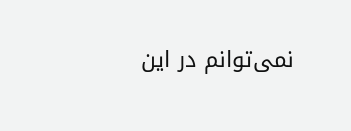نمی‌توانم در این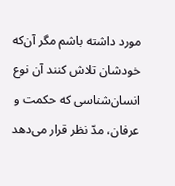مورد داشته باشم مگر آن‌که خودشان تلاش کنند آن نوع انسان‌شناسی که حکمت و عرفان، مدّ نظر قرار می‌دهد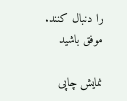را دنبال کنند. موفق باشید

نمایش چاپی